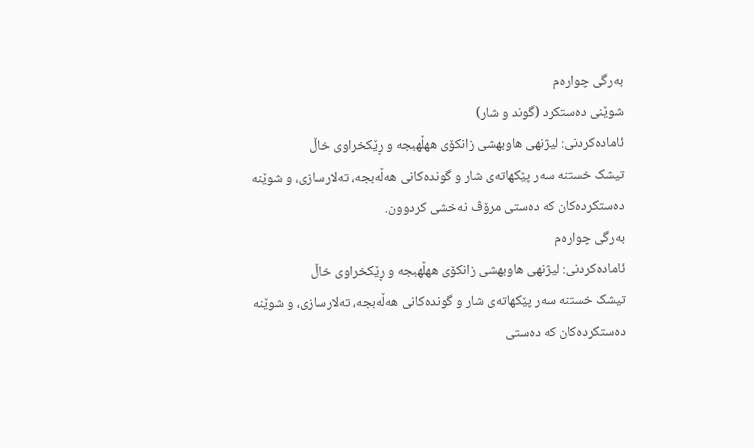بەرگی چوارەم
شوێنی دەستکرد (گوند و شار)
ئامادەکردنی: لیژنهی هاوبهشی زانكۆی ههڵهبجه و ڕێكخراوی خاڵ
تیشک خستنە سەر پێکهاتەی شار و گوندەکانی هەڵەبجە، تەلارسازی، و شوێنە دەستکردەکان کە دەستی مرۆڤ نەخشی کردوون.
بەرگی چوارەم
ئامادەکردنی: لیژنهی هاوبهشی زانكۆی ههڵهبجه و ڕێكخراوی خاڵ
تیشک خستنە سەر پێکهاتەی شار و گوندەکانی هەڵەبجە، تەلارسازی، و شوێنە دەستکردەکان کە دەستی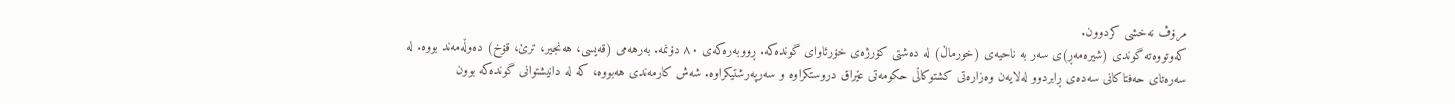مرۆڤ نەخشی کردوون.
کەوتووەتە گوندی (شیرەمەڕ)ی سەر به ناحیەی (خورماڵ) لە دەشتی کۆرژەی خۆرئاوای گوندەکە. ڕووبەرەکەی ٨٠ دۆنمە. بەرهەمى (قەیسی، هەنجیر، ترێ، قۆخ) دەوڵەمەند بووه. لە سەرەتای حەفتاکانی سەدەی ڕابردوو لەلایەن وەزارەتی کشتوکاڵی حکومەتی عێراق دروستکراوە و سەرپەرشتیکراوه. شەش کارمەندی هەبووە، کە لە دانیشتوانی گوندەکە بوون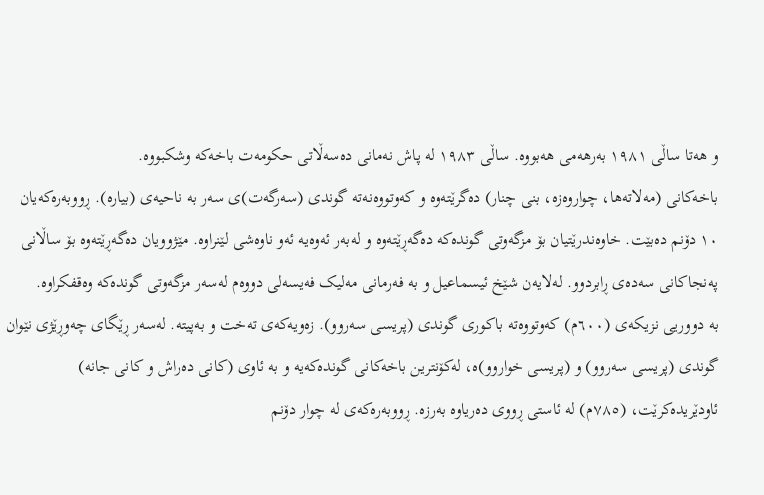و هەتا ساڵی ١٩٨١ بەرهەمی هەبووە. ساڵی ١٩٨٣ لە پاش نەمانی دەسەڵاتی حکومەت باخەکە وشکبووە.
باخەکانی (مەلاتەها، چواروەزە، بنی چنار) دەگرێتەوە و کەوتووەنەتە گوندی (سەرگەت)ی سەر بە ناحیەی (بیارە). ڕووبەرەکەیان ١٠ دۆنم دەبێت. خاوەندرێتیان بۆ مزگەوتی گوندەکە دەگەڕێتەوە و لەبەر ئەوەیە ئەو ناوەشی لێنراوە. مێژوویان دەگەڕێتەوە بۆ ساڵانی پەنجاکانی سەدەی ڕابردوو. لەلایەن شێخ ئیسماعیل و بە فەرمانی مەلیک فەیسەلی دووەم لەسەر مزگەوتی گوندەکە وەقفکراوە.
بە دووریی نزیکەی (٦٠٠م) کەوتووەتە باکوری گوندی (پریسی سەروو). زەویەکەی تەخت و بەپیتە. لەسەر ڕێگای چەوڕێژی نێوان گوندی (پریسی سەروو) و (پریسی خواروو)ە، لەکۆنترین باخەکانی گوندەکەیە و بە ئاوی (کانی دەراش و کانی جانە) ئاودێریدەکرێت، (٧٨٥م) لە ئاستی ڕووی دەریاوە بەرزە. ڕووبەرەکەی لە چوار دۆنم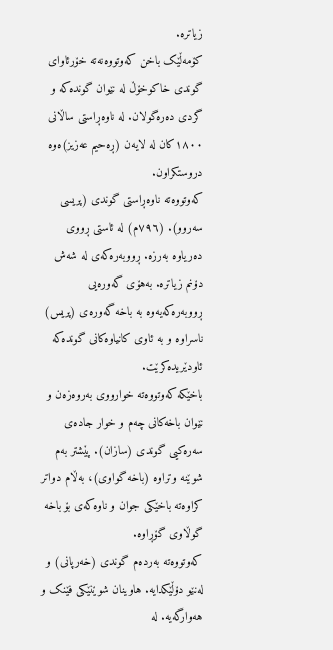زیاترە.
کۆمەڵێک باخن کەوتووەنەتە خۆرئاوای گوندی خاکوخۆڵ لە نێوان گوندەکە و گردی دەرەگولان. لە ناوەڕاستی ساڵانی ١٨٠٠کان لە لایەن (ڕەحیم عەزیز)ەوە دروستکراون.
کەوتووەتە ناوەڕاستی گوندی (پریسی سەروو). (٧٩٦م) لە ئاستی ڕووی دەریاوە بەرزە. ڕووبەرەکەی لە شەش دۆنم زیاترە. بەهۆی گەورەیی ڕووبەرەکەیەوە بە باخە گەورەی (پریس) ناسراوە و بە ئاوی کانیاوەکانی گوندەکە ئاودێریدەکرێت.
باخێکە کەوتووەتە خوارووی بەروەزەن و نێوان باخەکانی چەم و خوار جادەی سەرەکیی گوندی (سازان). پێشتر بەم شوێنە وتراوە (باخە گواوی)، بەڵام دواتر کراوەتە باخێکی جوان و ناوەکەی بۆ باخە گوڵاوی گۆڕاوە.
کەوتووەتە بەردەم گوندی (خەرپانی) و لەنێو دۆڵێکدایە. هاوینان شوێنێکی فێنک و هەوارگەیە. لە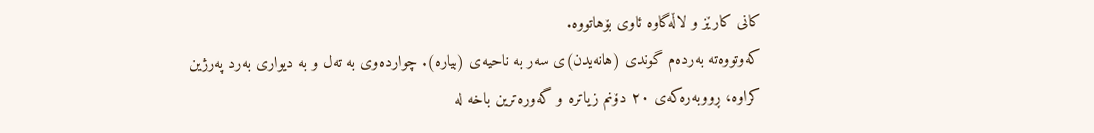کانی کارێز و لاڵەگاوە ئاوی بۆهاتووە.
کەوتووەتە بەردەم گوندی (هانەیدن)ی سەر بە ناحیەی (بیارە). چواردەوی بە تەل و بە دیواری بەرد پەرژین کراوە، ڕووبەرەکەی ٢٠ دۆنم زیاترە و گەورەترین باخە لە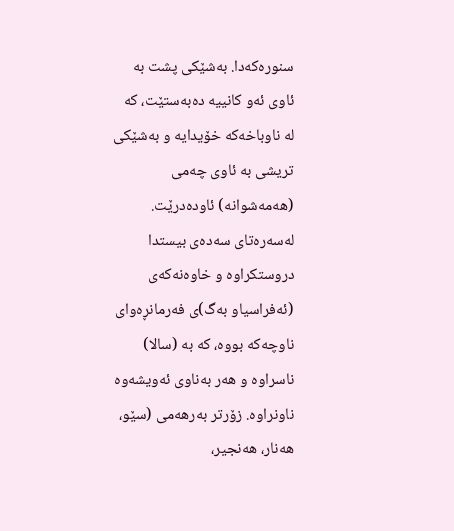سنورەکەدا. بەشێکی پشت بە ئاوی ئەو کانییە دەبەستێت، کە لە ناوباخەکە خۆیدایە و بەشێکی تریشی بە ئاوی چەمی (هەمەشوانە) ئاودەدرێت. لەسەرەتای سەدەی بیستدا دروستکراوە و خاوەنەکەی (ئەفراسیاو بەگ)ی فەرمانڕەوای ناوچەکە بووە، کە بە (سالا) ناسراوە و هەر بەناوی ئەویشەوە ناونراوە. زۆرتر بەرهەمی (سێو، هەنار، هەنجیر،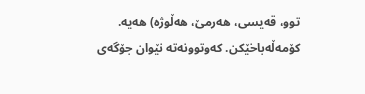توو، قەیسی، هەرمێ، هەڵوژە) هەیە.
کۆمەڵەباخێکن. کەوتوونەتە نێوان جۆگەی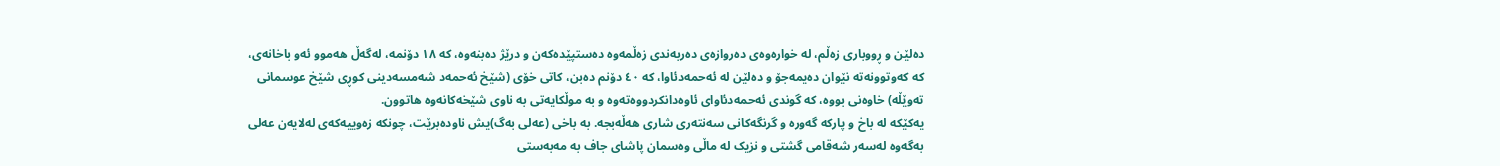دەلێن و ڕووباری زەڵم، لە خوارەوەی دەروازەی دەربەندی زەڵمەوە دەستپێدەکەن و درێژ دەبنەوە، کە ١٨ دۆنمە، لەگەڵ هەموو ئەو باخانەی، کە کەوتوونەتە نێوان دەیمەجۆ و دەلێن لە ئەحمەدئاوا، کە ٤٠ دۆنم دەبن، کاتی خۆی (شێخ ئەحمەد شەمسەدینی کوڕی شێخ عوسمانی تەوێڵە) خاوەنی بووە، کە گوندی ئەحمەدئاوای ئاوەدانکردووەتەوە و بە موڵکایەتی بە ناوی شێخەکانەوە هاتوون.
یەکێکە لە باخ و پارکە گەورە و گرنگەکانی سەنتەری شاری هەڵەبجە. بە باخی (عەلی بەگ)یش ناودەبرێت، چونکە زەوییەکەی لەلایەن عەلی بەگەوە لەسەر شەقامی گشتی و نزیک لە ماڵی وەسمان پاشای جاف بە مەبەستی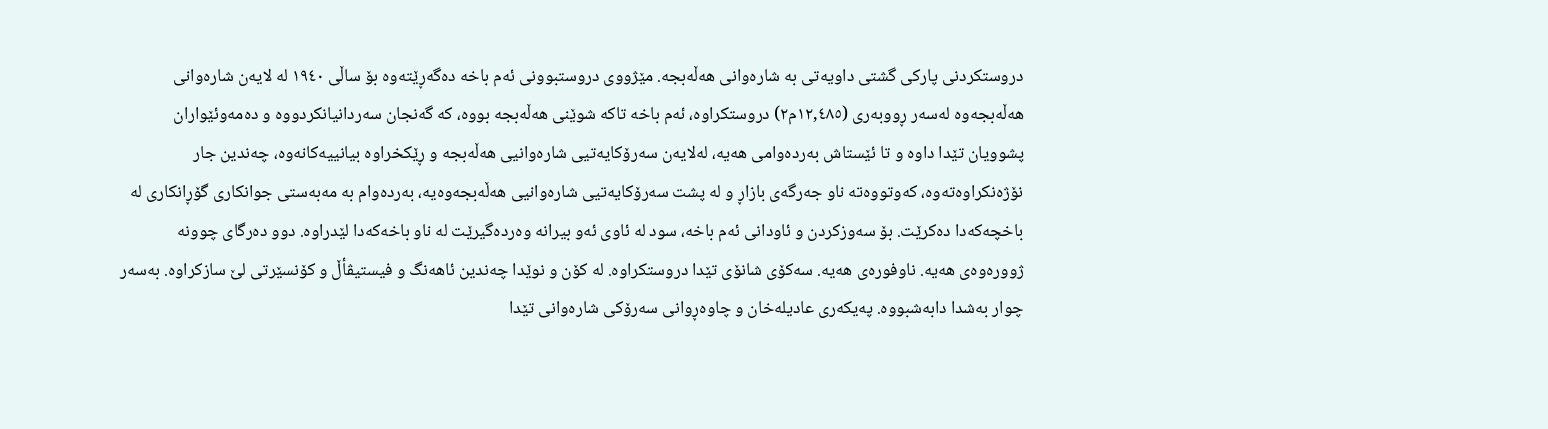دروستکردنی پارکی گشتی داویەتی بە شارەوانی هەڵەبجە. مێژووی دروستبوونی ئەم باخە دەگەڕێتەوە بۆ ساڵی ١٩٤٠ لە لایەن شارەوانی هەڵەبجەوە لەسەر ڕووبەری (١٢,٤٨٥م٢) دروستکراوە، ئەم باخە تاکە شوێنی هەڵەبجە بووە، کە گەنجان سەردانیانکردووە و دەمەوئێواران پشوویان تێدا داوە و تا ئێستاش بەردەوامی هەیە، لەلایەن سەرۆکایەتیی شارەوانیی هەڵەبجە و ڕێکخراوە بیانییەکانەوە، چەندین جار نۆژەنکراوەتەوە، کەوتووەتە ناو جەرگەی بازاڕ و لە پشت سەرۆکایەتیی شارەوانیی هەڵەبجەوەیە، بەردەوام بە مەبەستی جوانکاری گۆڕانکاری لە باخچەکەدا دەکرێت. بۆ سەوزکردن و ئاودانی ئەم باخە، سود لە ئاوی ئەو بیرانە وەردەگیرێت لە ناو باخەکەدا لێدراوە. دوو دەرگای چوونە ژوورەوەی هەیە. ناوفورەی هەیە. سەکۆی شانۆی تێدا دروستکراوە. لە کۆن و نوێدا چەندین ئاهەنگ و فیستیڤأڵ و کۆنسێرتی لێ سازکراوە. بەسەر چوار بەشدا دابەشبووە. پەیکەری عادیلەخان و چاوەڕوانی سەرۆکی شارەوانی تێدا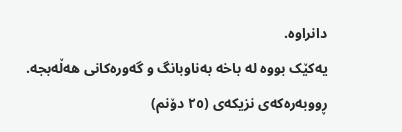دانراوە.
یەکێک بووە لە باخە بەناوبانگ و گەورەکانى هەڵەبجە. ڕووبەرەکەی نزیکەی (٢٥ دۆنم)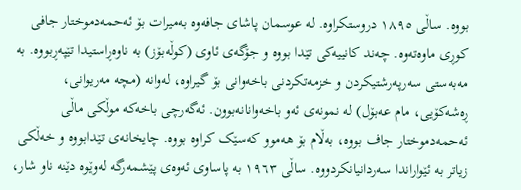بووە. ساڵی ١٨٩٥ دروستکراوە. لە عوسمان پاشاى جافەوە بەميرات بۆ ئەحمەدموختار جافى کوڕى ماوەتەوە. چەند کانییەکی تێدا بووە و جۆگەی ئاوی (کوڵەبۆز) بە ناوەڕاستیدا تێپەڕبووە. بە مەبەستی سەرپەرشتیکردن و خزمەتکردنی باخەوانى بۆ گيراوە، لەوانە (مچە مەريوانى، ڕەشەکۆیی، مام عەبۆل) له نمونەی ئەو باخەوانانەبوون. ئەگەرچى باخەکە موڵکى ماڵى ئەحمەدموختار جاف بووه، بەڵام بۆ هەموو کەسێک کراوە بووە. چايخانەى تێدابووه و خەڵکى زياتر بە ئێواراندا سەردانيانکردووە. ساڵی ١٩٦٣ بە پاساوی ئەوەی پێشمەرگە لەوێوە دێنە ناو شار،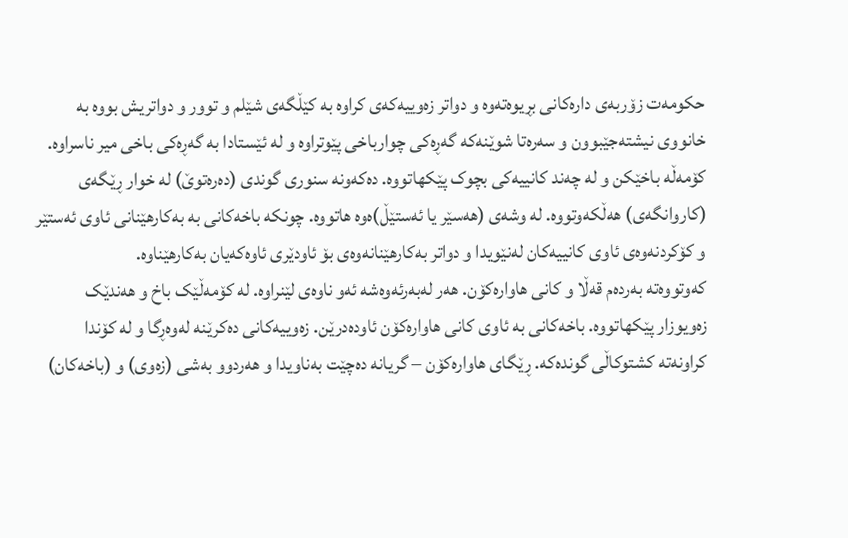حکومەت زۆربەی دارەکانی بڕیوەتەوە و دواتر زەوییەکەی کراوە بە کێڵگەی شێلم و توور و دواتریش بووە بە خانووی نیشتەجێبوون و سەرەتا شوێنەکە گەڕەکی چوارباخی پێوتراوە و لە ئێستادا بە گەڕەکی باخی میر ناسراوە.
کۆمەڵە باخێکن و لە چەند کانییەکی بچوک پێکهاتووە. دەکەونە سنوری گوندی (دەرەتوێ) لە خوار ڕێگەی (کاروانگەی) هەڵکەوتووە. لە وشەی (هەسێر یا ئەستێڵ)ەوە هاتووە. چونکە باخەکانی بە بەکارهێنانی ئاوی ئەستێر و کۆکردنەوەی ئاوی کانییەکان لەنێویدا و دواتر بەکارهێنانەوەی بۆ ئاودێری ئاوەکەیان بەکارهێناوە.
کەوتووەتە بەردەم قەڵا و کانی هاوارەکۆن. هەر لەبەرئەوەشە ئەو ناوەی لێنراوە. لە کۆمەڵێک باخ و هەندێک زەویوزار پێکهاتووە. باخەکانی بە ئاوی کانی هاوارەکۆن ئاودەدرێن. زەوییەکانی دەکرێنە لەوەڕگا و لە کۆندا کراونەتە کشتوکاڵی گوندەکە. ڕێگای هاوارەکۆن – گریانە دەچێت بەناویدا و هەردوو بەشی (زەوی) و (باخەکان)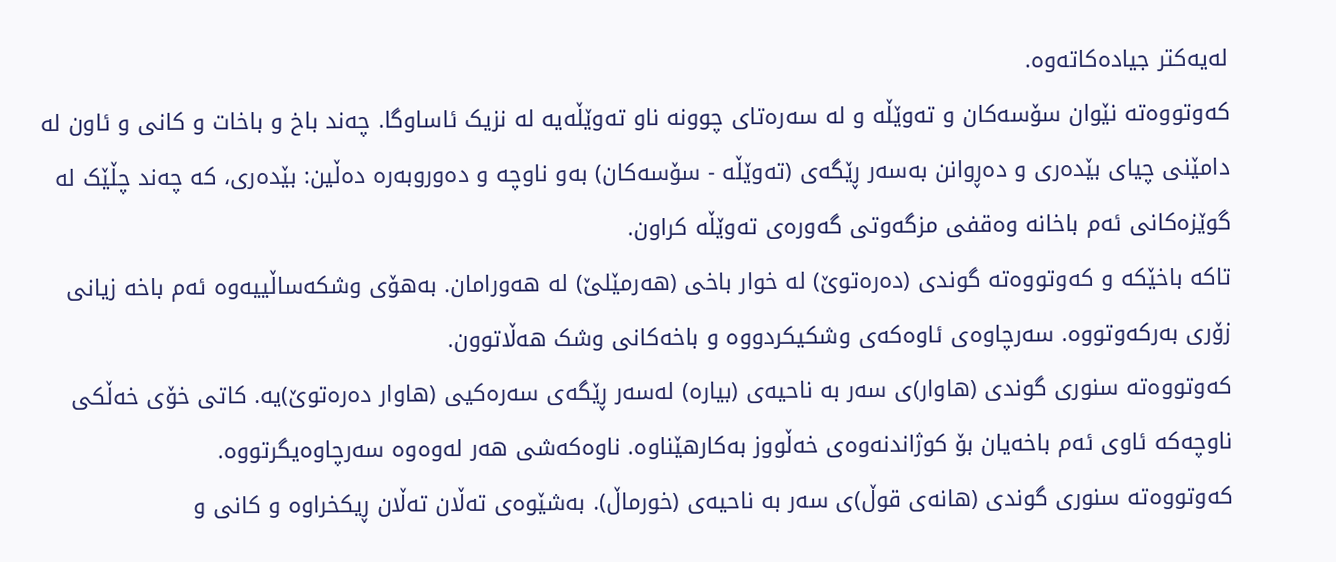لەیەکتر جیادەکاتەوە.
کەوتووەتە نێوان سۆسەکان و تەوێڵە و لە سەرەتای چوونە ناو تەوێڵەیە لە نزیک ئاساوگا. چەند باخ و باخات و کانی و ئاون لە دامێنی چیای بێدەری و دەڕوانن بەسەر ڕێگەی (تەوێڵە - سۆسەکان) بەو ناوچە و دەوروبەرە دەڵین: بێدەری، کە چەند چڵێک لە گوێزەکانی ئەم باخانە وەقفی مزگەوتی گەورەی تەوێڵە کراون.
تاکە باخێکە و کەوتووەتە گوندی (دەرەتوێ) لە خوار باخی (هەرمێلێ) لە هەورامان. بەهۆی وشکەساڵییەوە ئەم باخە زیانی زۆری بەرکەوتووە. سەرچاوەی ئاوەکەی وشکیکردووە و باخەکانی وشک هەڵاتوون.
کەوتووەتە سنوری گوندی (هاوار)ی سەر بە ناحیەی (بیارە) لەسەر ڕێگەی سەرەکیی (هاوار دەرەتوێ)یە. کاتی خۆی خەڵکی ناوچەکە ئاوی ئەم باخەیان بۆ کوژاندنەوەی خەڵووز بەکارهێناوە. ناوەکەشی هەر لەوەوە سەرچاوەیگرتووە.
کەوتووەتە سنوری گوندی (هانەی قوڵ)ی سەر بە ناحیەی (خورماڵ). بەشێوەی تەڵان تەڵان ڕیکخراوە و کانی و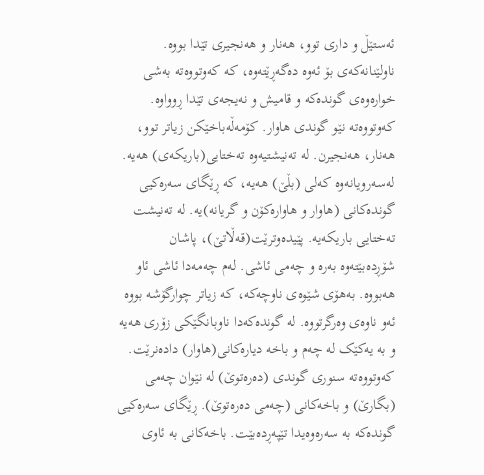ئەستێڵ و داری توو، هەنار و هەنجیری تێدا بووە. ناولێنانەکەی بۆ ئەوە دەگەڕێتەوە، کە کەوتووەتە بەشی خوارەوەی گوندەکە و قامیش و نەیجەی تێدا ڕوواوە.
کەوتووەتە نێو گوندی هاوار. کۆمەڵەباخێکن زیاتر توو، هەنار، هەنجیرن. لە تەنیشتیەوە تەختایی(باریکەی) هەیە. لەسەرویانەوە کەلی (بڵێ) هەیە، کە ڕێگای سەرەکیی گوندەکانی (هاوار و هاوارەکۆن و گریانە)یە. لە تەنیشت تەختایی باریکەیە. پێیدەوترێت(قەڵاتێ)، پاشان شۆڕدەبێتەوە بەرە و چەمی ئاشی. لەم چەمەدا ئاشی ئاو هەبووە. بەهۆی شێوەی ناوچەکە، کە زیاتر چوارگۆشە بووە ئەو ناوەی وەرگرتووە. لە گوندەکەدا ناوبانگێکی زۆری هەیە و بە یەکێک لە چەم و باخە دیارەکانی(هاوار) دادەنرێت.
کەوتووەتە سنوری گوندی (دەرەتوێ) لە نێوان چەمی (بگارێ) و باخەکانی (چەمی دەرەتوێ). ڕێگای سەرەکیی گوندەکە بە سەرەوەیدا تێپەڕدەبێت. باخەکانی بە ئاوی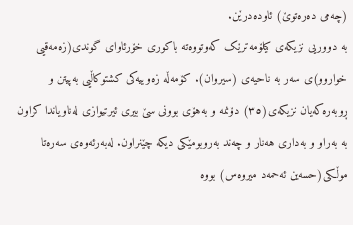(چەمی دەرەتوێ) ئاودەدرێن.
بە دووریی نزیکەی کیلۆمەترێک کەوتووەتە باکورى خۆرئاواى گوندى(زەمەقیی خواروو)ی سەر بە ناحیەی (سیروان). کۆمەڵە زەويیەکى کشتوکاڵیى بەپيتن و ڕوبەرەکەيان نزيکەى(٣٥) دۆنمە و بەهۆى بوونى سێ بيرى ئيرتيوازى لەناوياندا کراون به بەراو و بەدارى هەنار و چەند بەروبومێکى ديکە چێنراون. لەبەرئەوەى سەرەتا موڵکى(حسەين ئەحمەد ميروەس) بووە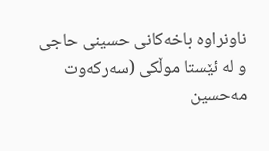ناونراوە باخەکانى حسينى حاجى و لە ئێستا موڵکى (سەرکەوت مەحسین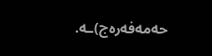حەمەفەرەج)ـە.